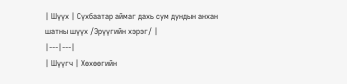| Шүүх | Сүхбаатар аймаг дахь сум дундын анхан шатны шүүх /Эрүүгийн хэрэг/ |
|---|---|
| Шүүгч | Хөхөөгийн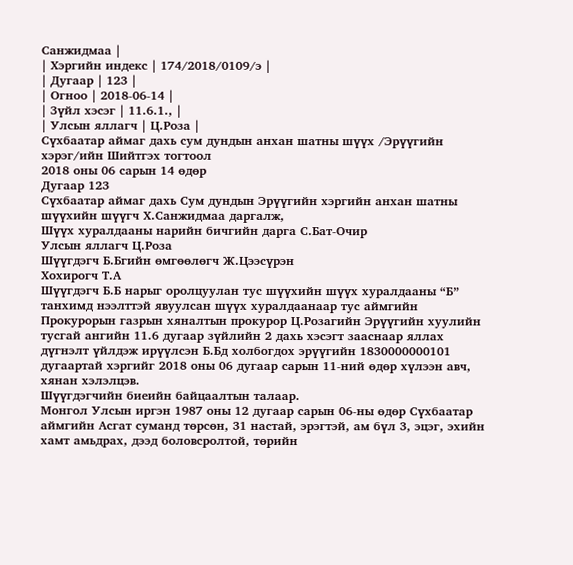Санжидмаа |
| Хэргийн индекс | 174/2018/0109/э |
| Дугаар | 123 |
| Огноо | 2018-06-14 |
| Зүйл хэсэг | 11.6.1., |
| Улсын яллагч | Ц.Роза |
Сүхбаатар аймаг дахь сум дундын анхан шатны шүүх /Эрүүгийн хэрэг/ийн Шийтгэх тогтоол
2018 оны 06 сарын 14 өдөр
Дугаар 123
Сүхбаатар аймаг дахь Сум дундын Эрүүгийн хэргийн анхан шатны шүүхийн шүүгч Х.Санжидмаа даргалж,
Шүүх хуралдааны нарийн бичгийн дарга С.Бат-Очир
Улсын яллагч Ц.Роза
Шүүгдэгч Б.Бгийн өмгөөлөгч Ж.Цээсүрэн
Хохирогч Т.А
Шүүгдэгч Б.Б нарыг оролцуулан тус шүүхийн шүүх хуралдааны “Б” танхимд нээлттэй явуулсан шүүх хуралдаанаар тус аймгийн Прокурорын газрын хяналтын прокурор Ц.Розагийн Эрүүгийн хуулийн тусгай ангийн 11.6 дугаар зүйлийн 2 дахь хэсэгт зааснаар яллах дүгнэлт үйлдэж ирүүлсэн Б.Бд холбогдох эрүүгийн 1830000000101 дугаартай хэргийг 2018 оны 06 дугаар сарын 11-ний өдөр хүлээн авч, хянан хэлэлцэв.
Шүүгдэгчийн биеийн байцаалтын талаар.
Монгол Улсын иргэн 1987 оны 12 дугаар сарын 06-ны өдөр Сүхбаатар аймгийн Асгат суманд төрсөн, 31 настай, эрэгтэй, ам бүл 3, эцэг, эхийн хамт амьдрах, дээд боловсролтой, төрийн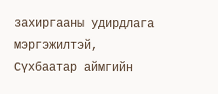захиргааны удирдлага мэргэжилтэй, Сүхбаатар аймгийн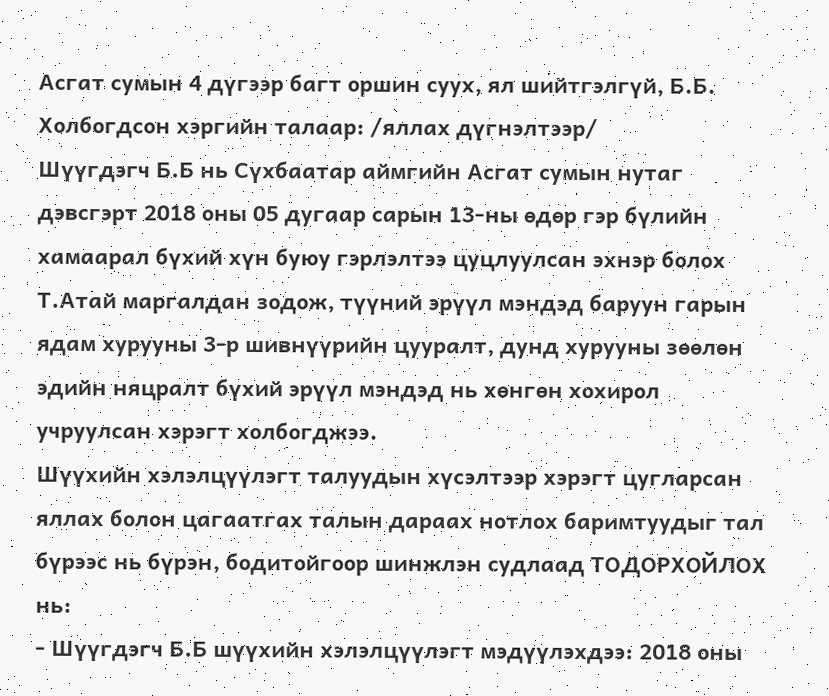Асгат сумын 4 дүгээр багт оршин суух, ял шийтгэлгүй, Б.Б.
Холбогдсон хэргийн талаар: /яллах дүгнэлтээр/
Шүүгдэгч Б.Б нь Сүхбаатар аймгийн Асгат сумын нутаг дэвсгэрт 2018 оны 05 дугаар сарын 13-ны өдөр гэр бүлийн хамаарал бүхий хүн буюу гэрлэлтээ цуцлуулсан эхнэр болох Т.Атай маргалдан зодож, түүний эрүүл мэндэд баруун гарын ядам хурууны 3-р шивнүүрийн цууралт, дунд хурууны зөөлөн эдийн няцралт бүхий эрүүл мэндэд нь хөнгөн хохирол учруулсан хэрэгт холбогджээ.
Шүүхийн хэлэлцүүлэгт талуудын хүсэлтээр хэрэгт цугларсан яллах болон цагаатгах талын дараах нотлох баримтуудыг тал бүрээс нь бүрэн, бодитойгоор шинжлэн судлаад ТОДОРХОЙЛОХ нь:
- Шүүгдэгч Б.Б шүүхийн хэлэлцүүлэгт мэдүүлэхдээ: 2018 оны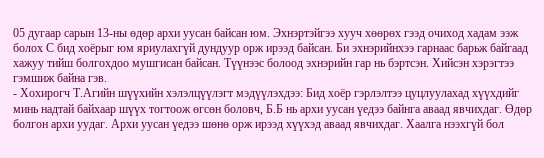05 дугаар сарын 13-ны өдөр архи уусан байсан юм. Эхнэртэйгээ хууч хөөрөх гээд очиход хадам ээж болох С бид хоёрыг юм яриулахгүй дундуур орж ирээд байсан. Би эхнэрийнхээ гарнаас барьж байгаад хажуу тийш болгохдоо мушгисан байсан. Түүнээс болоод эхнэрийн гар нь бэртсэн. Хийсэн хэрэгтээ гэмшиж байна гэв.
- Хохирогч Т.Агийн шүүхийн хэлэлцүүлэгт мэдүүлэхдээ: Бид хоёр гэрлэлтээ цуцлуулахад хүүхдийг минь надтай байхаар шүүх тогтоож өгсөн боловч, Б.Б нь архи уусан үедээ байнга аваад явчихдаг. Өдөр болгон архи уудаг. Архи уусан үедээ шөнө орж ирээд хүүхэд аваад явчихдаг. Хаалга нээхгүй бол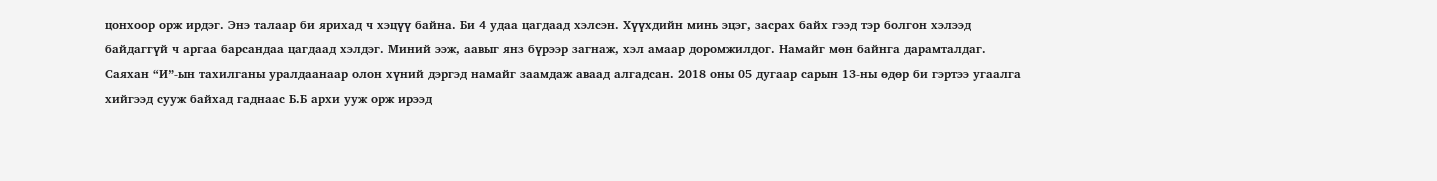цонхоор орж ирдэг. Энэ талаар би ярихад ч хэцүү байна. Би 4 удаа цагдаад хэлсэн. Хүүхдийн минь эцэг, засрах байх гээд тэр болгон хэлээд байдаггүй ч аргаа барсандаа цагдаад хэлдэг. Миний ээж, аавыг янз бүрээр загнаж, хэл амаар доромжилдог. Намайг мөн байнга дарамталдаг. Саяхан “И”-ын тахилганы уралдаанаар олон хүний дэргэд намайг заамдаж аваад алгадсан. 2018 оны 05 дугаар сарын 13-ны өдөр би гэртээ угаалга хийгээд сууж байхад гаднаас Б.Б архи ууж орж ирээд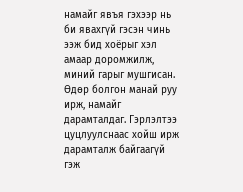намайг явъя гэхээр нь би явахгүй гэсэн чинь ээж бид хоёрыг хэл амаар доромжилж, миний гарыг мушгисан. Өдөр болгон манай руу ирж, намайг дарамталдаг. Гэрлэлтээ цуцлуулснаас хойш ирж дарамталж байгаагүй гэж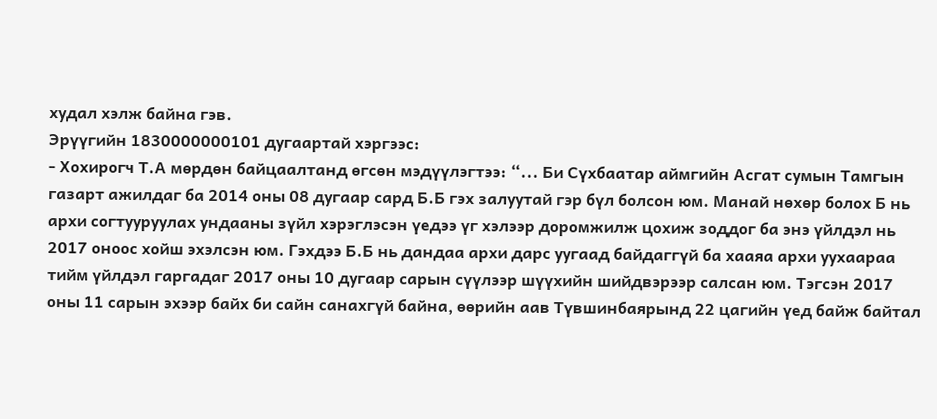худал хэлж байна гэв.
Эрүүгийн 1830000000101 дугаартай хэргээс:
- Хохирогч Т.А мөрдөн байцаалтанд өгсөн мэдүүлэгтээ: “... Би Сүхбаатар аймгийн Асгат сумын Тамгын газарт ажилдаг ба 2014 оны 08 дугаар сард Б.Б гэх залуутай гэр бүл болсон юм. Манай нөхөр болох Б нь архи согтууруулах ундааны зүйл хэрэглэсэн үедээ үг хэлээр доромжилж цохиж зоддог ба энэ үйлдэл нь 2017 оноос хойш эхэлсэн юм. Гэхдээ Б.Б нь дандаа архи дарс уугаад байдаггүй ба хааяа архи уухаараа тийм үйлдэл гаргадаг 2017 оны 10 дугаар сарын сүүлээр шүүхийн шийдвэрээр салсан юм. Тэгсэн 2017 оны 11 сарын эхээр байх би сайн санахгүй байна, өөрийн аав Түвшинбаярынд 22 цагийн үед байж байтал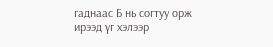гаднаас Б нь согтуу орж ирээд үг хэлээр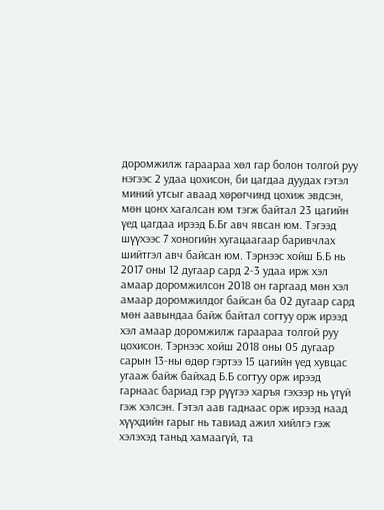доромжилж гараараа хөл гар болон толгой руу нэгээс 2 удаа цохисон, би цагдаа дуудах гэтэл миний утсыг аваад хөрөгчинд цохиж эвдсэн, мөн цонх хагалсан юм тэгж байтал 23 цагийн үед цагдаа ирээд Б.Бг авч явсан юм. Тэгээд шүүхээс 7 хоногийн хугацаагаар баривчлах шийтгэл авч байсан юм. Тэрнээс хойш Б.Б нь 2017 оны 12 дугаар сард 2-3 удаа ирж хэл амаар доромжилсон 2018 он гаргаад мөн хэл амаар доромжилдог байсан ба 02 дугаар сард мөн аавындаа байж байтал согтуу орж ирээд хэл амаар доромжилж гараараа толгой руу цохисон. Тэрнээс хойш 2018 оны 05 дугаар сарын 13-ны өдөр гэртээ 15 цагийн үед хувцас угааж байж байхад Б.Б согтуу орж ирээд гарнаас бариад гэр рүүгээ харъя гэхээр нь үгүй гэж хэлсэн. Гэтэл аав гаднаас орж ирээд наад хүүхдийн гарыг нь тавиад ажил хийлгэ гэж хэлэхэд таньд хамаагүй, та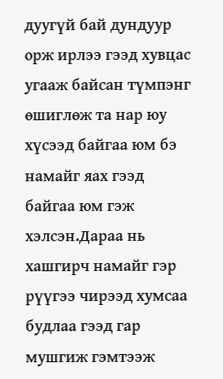дуугүй бай дундуур орж ирлээ гээд хувцас угааж байсан түмпэнг өшиглөж та нар юу хүсээд байгаа юм бэ намайг яах гээд байгаа юм гэж хэлсэн.Дараа нь хашгирч намайг гэр рүүгээ чирээд хумсаа будлаа гээд гар мушгиж гэмтээж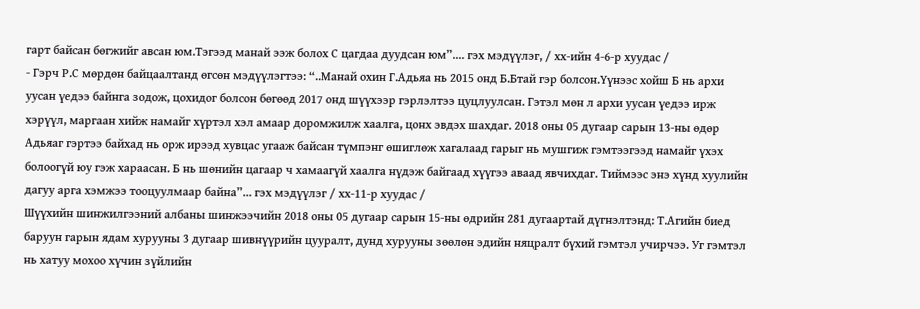гарт байсан бөгжийг авсан юм.Тэгээд манай ээж болох С цагдаа дуудсан юм”.... гэх мэдүүлэг, / хх-ийн 4-6-р хуудас /
- Гэрч Р.С мөрдөн байцаалтанд өгсөн мэдүүлэгтээ: “..Манай охин Г.Адьяа нь 2015 онд Б.Бтай гэр болсон.Үүнээс хойш Б нь архи уусан үедээ байнга зодож, цохидог болсон бөгөөд 2017 онд шүүхээр гэрлэлтээ цуцлуулсан. Гэтэл мөн л архи уусан үедээ ирж хэрүүл, маргаан хийж намайг хүртэл хэл амаар доромжилж хаалга, цонх эвдэх шахдаг. 2018 оны 05 дугаар сарын 13-ны өдөр Адьяаг гэртээ байхад нь орж ирээд хувцас угааж байсан түмпэнг өшиглөж хагалаад гарыг нь мушгиж гэмтээгээд намайг үхэх болоогүй юу гэж хараасан. Б нь шөнийн цагаар ч хамаагүй хаалга нүдэж байгаад хүүгээ аваад явчихдаг. Тиймээс энэ хүнд хуулийн дагуу арга хэмжээ тооцуулмаар байна”... гэх мэдүүлэг / хх-11-р хуудас /
Шүүхийн шинжилгээний албаны шинжээчийн 2018 оны 05 дугаар сарын 15-ны өдрийн 281 дугаартай дүгнэлтэнд: Т.Агийн биед баруун гарын ядам хурууны 3 дугаар шивнүүрийн цууралт, дунд хурууны зөөлөн эдийн няцралт бүхий гэмтэл учирчээ. Уг гэмтэл нь хатуу мохоо хүчин зүйлийн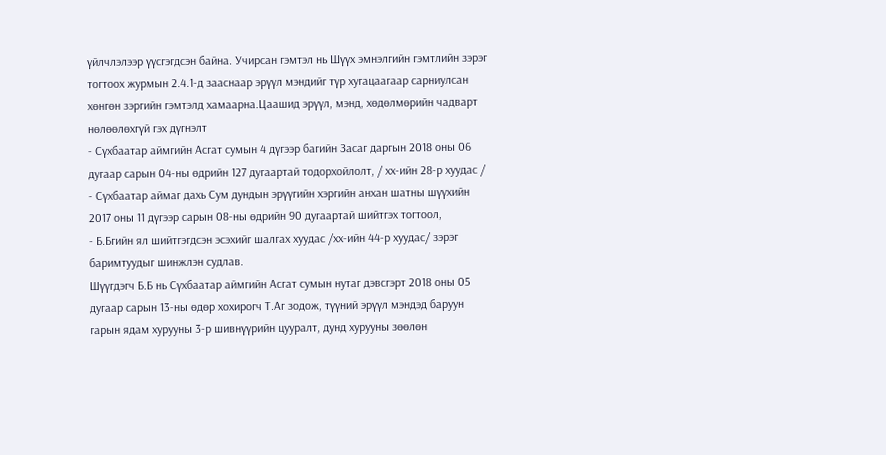үйлчлэлээр үүсгэгдсэн байна. Учирсан гэмтэл нь Шүүх эмнэлгийн гэмтлийн зэрэг тогтоох журмын 2.4.1-д зааснаар эрүүл мэндийг түр хугацаагаар сарниулсан хөнгөн зэргийн гэмтэлд хамаарна.Цаашид эрүүл, мэнд, хөдөлмөрийн чадварт нөлөөлөхгүй гэх дүгнэлт
- Сүхбаатар аймгийн Асгат сумын 4 дүгээр багийн Засаг даргын 2018 оны 06 дугаар сарын 04-ны өдрийн 127 дугаартай тодорхойлолт, / хх-ийн 28-р хуудас /
- Сүхбаатар аймаг дахь Сум дундын эрүүгийн хэргийн анхан шатны шүүхийн 2017 оны 11 дүгээр сарын 08-ны өдрийн 90 дугаартай шийтгэх тогтоол,
- Б.Бгийн ял шийтгэгдсэн эсэхийг шалгах хуудас /хх-ийн 44-р хуудас/ зэрэг баримтуудыг шинжлэн судлав.
Шүүгдэгч Б.Б нь Сүхбаатар аймгийн Асгат сумын нутаг дэвсгэрт 2018 оны 05 дугаар сарын 13-ны өдөр хохирогч Т.Аг зодож, түүний эрүүл мэндэд баруун гарын ядам хурууны 3-р шивнүүрийн цууралт, дунд хурууны зөөлөн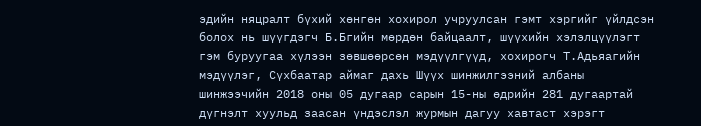эдийн няцралт бүхий хөнгөн хохирол учруулсан гэмт хэргийг үйлдсэн болох нь шүүгдэгч Б.Бгийн мөрдөн байцаалт, шүүхийн хэлэлцүүлэгт гэм буруугаа хүлээн зөвшөөрсөн мэдүүлгүүд, хохирогч Т.Адьяагийн мэдүүлэг, Сүхбаатар аймаг дахь Шүүх шинжилгээний албаны шинжээчийн 2018 оны 05 дугаар сарын 15-ны өдрийн 281 дугаартай дүгнэлт хуульд заасан үндэслэл журмын дагуу хавтаст хэрэгт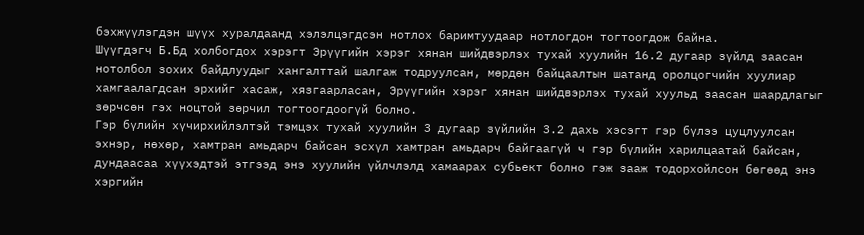бэхжүүлэгдэн шүүх хуралдаанд хэлэлцэгдсэн нотлох баримтуудаар нотлогдон тогтоогдож байна.
Шүүгдэгч Б.Бд холбогдох хэрэгт Эрүүгийн хэрэг хянан шийдвэрлэх тухай хуулийн 16.2 дугаар зүйлд заасан нотолбол зохих байдлуудыг хангалттай шалгаж тодруулсан, мөрдөн байцаалтын шатанд оролцогчийн хуулиар хамгаалагдсан эрхийг хасаж, хязгаарласан, Эрүүгийн хэрэг хянан шийдвэрлэх тухай хуульд заасан шаардлагыг зөрчсөн гэх ноцтой зөрчил тогтоогдоогүй болно.
Гэр бүлийн хүчирхийлэлтэй тэмцэх тухай хуулийн 3 дугаар зүйлийн 3.2 дахь хэсэгт гэр бүлээ цуцлуулсан эхнэр, нөхөр, хамтран амьдарч байсан эсхүл хамтран амьдарч байгаагүй ч гэр бүлийн харилцаатай байсан, дундаасаа хүүхэдтэй этгээд энэ хуулийн үйлчлэлд хамаарах субьект болно гэж зааж тодорхойлсон бөгөөд энэ хэргийн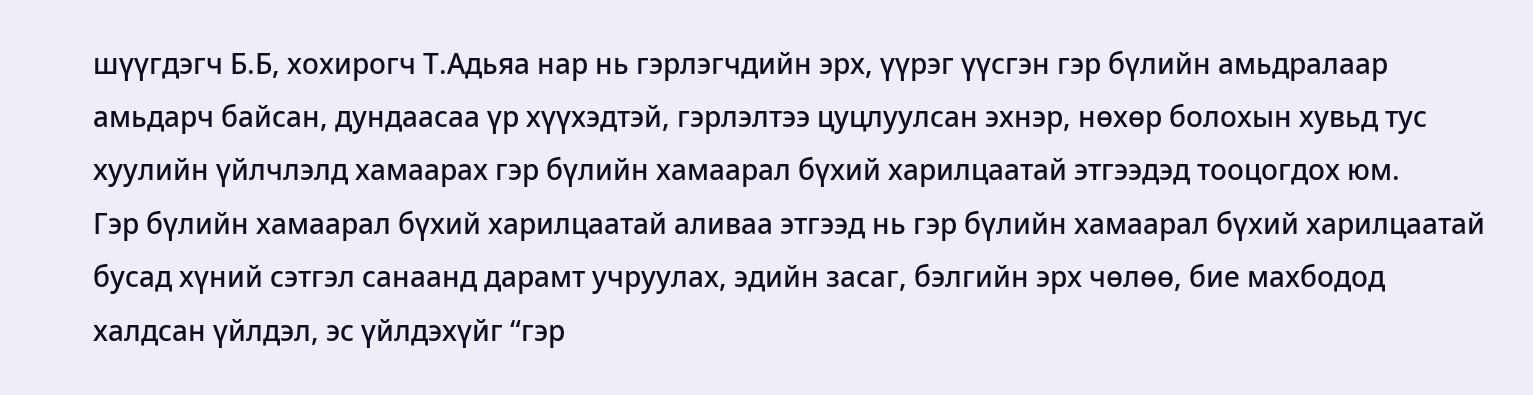шүүгдэгч Б.Б, хохирогч Т.Адьяа нар нь гэрлэгчдийн эрх, үүрэг үүсгэн гэр бүлийн амьдралаар амьдарч байсан, дундаасаа үр хүүхэдтэй, гэрлэлтээ цуцлуулсан эхнэр, нөхөр болохын хувьд тус хуулийн үйлчлэлд хамаарах гэр бүлийн хамаарал бүхий харилцаатай этгээдэд тооцогдох юм.
Гэр бүлийн хамаарал бүхий харилцаатай аливаа этгээд нь гэр бүлийн хамаарал бүхий харилцаатай бусад хүний сэтгэл санаанд дарамт учруулах, эдийн засаг, бэлгийн эрх чөлөө, бие махбодод халдсан үйлдэл, эс үйлдэхүйг “гэр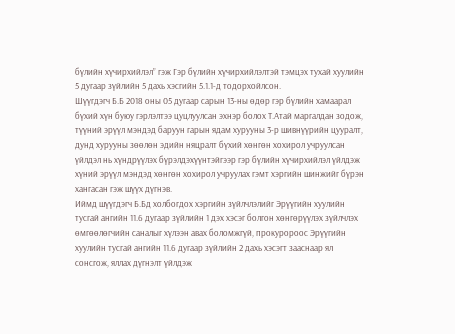бүлийн хүчирхийлэл” гэж Гэр бүлийн хүчирхийлэлтэй тэмцэх тухай хуулийн 5 дугаар зүйлийн 5 дахь хэсгийн 5.1.1-д тодорхойлсон.
Шүүгдэгч Б.Б 2018 оны 05 дугаар сарын 13-ны өдөр гэр бүлийн хамаарал бүхий хүн буюу гэрлэлтээ цуцлуулсан эхнэр болох Т.Атай маргалдан зодож, түүний эрүүл мэндэд баруун гарын ядам хурууны 3-р шивнүүрийн цууралт, дунд хурууны зөөлөн эдийн няцралт бүхий хөнгөн хохирол учруулсан үйлдэл нь хүндрүүлэх бүрэлдэхүүнтэйгээр гэр бүлийн хүчирхийлэл үйлдэж хүний эрүүл мэндэд хөнгөн хохирол учруулах гэмт хэргийн шинжийг бүрэн хангасан гэж шүүх дүгнэв.
Иймд шүүгдэгч Б.Бд холбогдох хэргийн зүйлчлэлийг Эрүүгийн хуулийн тусгай ангийн 11.6 дугаар зүйлийн 1 дэх хэсэг болгон хөнгөрүүлэх зүйлчлэх өмгөөлөгчийн саналыг хүлээн авах боломжгүй, прокуророос Эрүүгийн хуулийн тусгай ангийн 11.6 дугаар зүйлийн 2 дахь хэсэгт зааснаар ял сонсгож, яллах дүгнэлт үйлдэж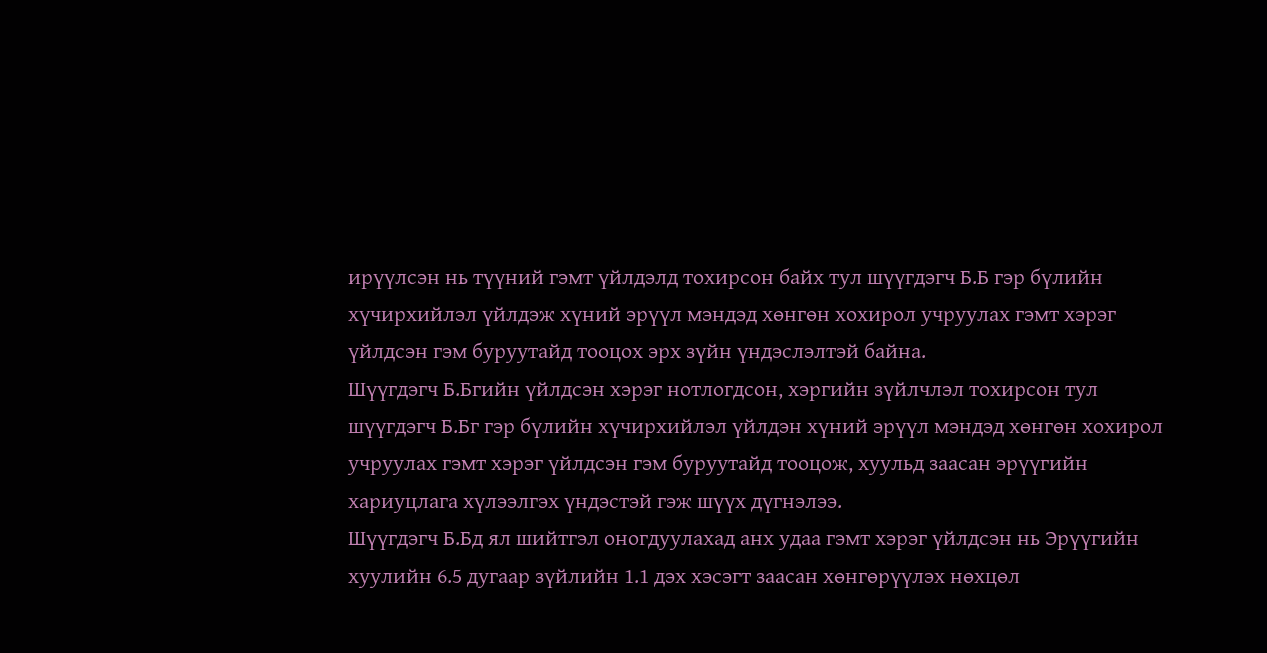ирүүлсэн нь түүний гэмт үйлдэлд тохирсон байх тул шүүгдэгч Б.Б гэр бүлийн хүчирхийлэл үйлдэж хүний эрүүл мэндэд хөнгөн хохирол учруулах гэмт хэрэг үйлдсэн гэм буруутайд тооцох эрх зүйн үндэслэлтэй байна.
Шүүгдэгч Б.Бгийн үйлдсэн хэрэг нотлогдсон, хэргийн зүйлчлэл тохирсон тул шүүгдэгч Б.Бг гэр бүлийн хүчирхийлэл үйлдэн хүний эрүүл мэндэд хөнгөн хохирол учруулах гэмт хэрэг үйлдсэн гэм буруутайд тооцож, хуульд заасан эрүүгийн хариуцлага хүлээлгэх үндэстэй гэж шүүх дүгнэлээ.
Шүүгдэгч Б.Бд ял шийтгэл оногдуулахад анх удаа гэмт хэрэг үйлдсэн нь Эрүүгийн хуулийн 6.5 дугаар зүйлийн 1.1 дэх хэсэгт заасан хөнгөрүүлэх нөхцөл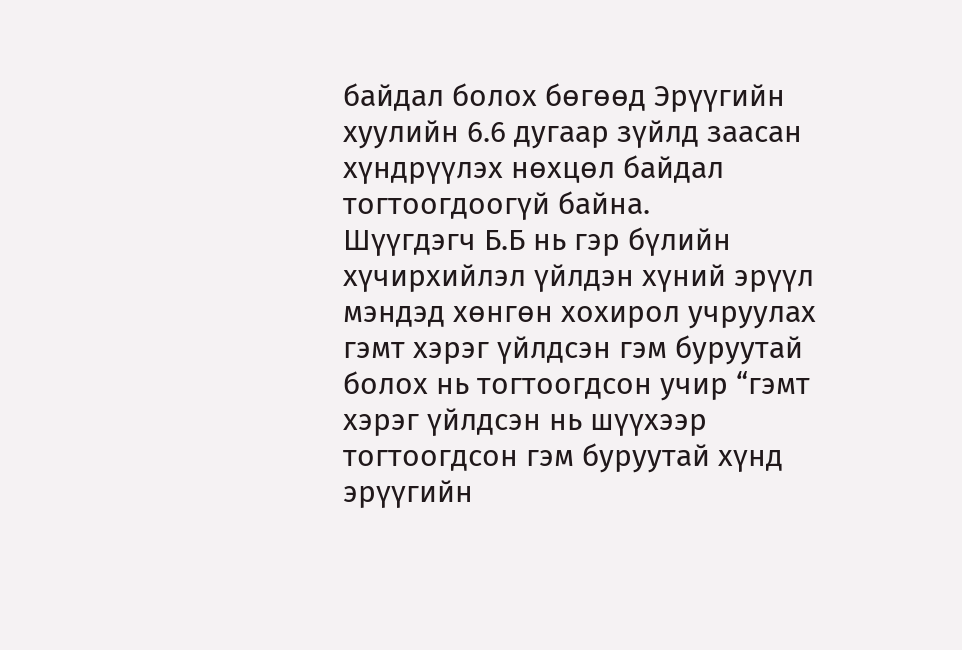байдал болох бөгөөд Эрүүгийн хуулийн 6.6 дугаар зүйлд заасан хүндрүүлэх нөхцөл байдал тогтоогдоогүй байна.
Шүүгдэгч Б.Б нь гэр бүлийн хүчирхийлэл үйлдэн хүний эрүүл мэндэд хөнгөн хохирол учруулах гэмт хэрэг үйлдсэн гэм буруутай болох нь тогтоогдсон учир “гэмт хэрэг үйлдсэн нь шүүхээр тогтоогдсон гэм буруутай хүнд эрүүгийн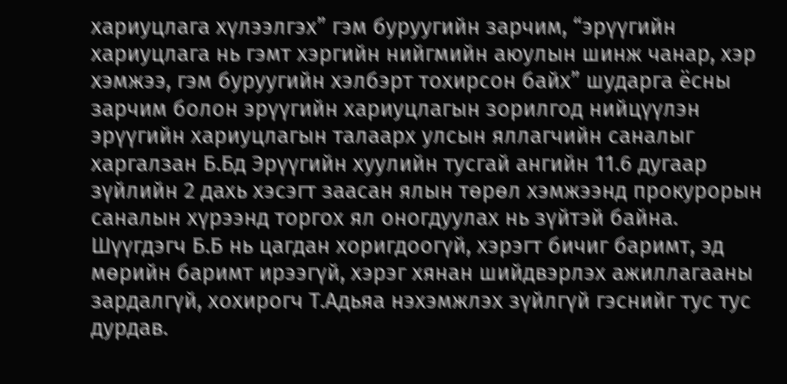хариуцлага хүлээлгэх” гэм буруугийн зарчим, “эрүүгийн хариуцлага нь гэмт хэргийн нийгмийн аюулын шинж чанар, хэр хэмжээ, гэм буруугийн хэлбэрт тохирсон байх” шударга ёсны зарчим болон эрүүгийн хариуцлагын зорилгод нийцүүлэн эрүүгийн хариуцлагын талаарх улсын яллагчийн саналыг харгалзан Б.Бд Эрүүгийн хуулийн тусгай ангийн 11.6 дугаар зүйлийн 2 дахь хэсэгт заасан ялын төрөл хэмжээнд прокурорын саналын хүрээнд торгох ял оногдуулах нь зүйтэй байна.
Шүүгдэгч Б.Б нь цагдан хоригдоогүй, хэрэгт бичиг баримт, эд мөрийн баримт ирээгүй, хэрэг хянан шийдвэрлэх ажиллагааны зардалгүй, хохирогч Т.Адьяа нэхэмжлэх зүйлгүй гэснийг тус тус дурдав.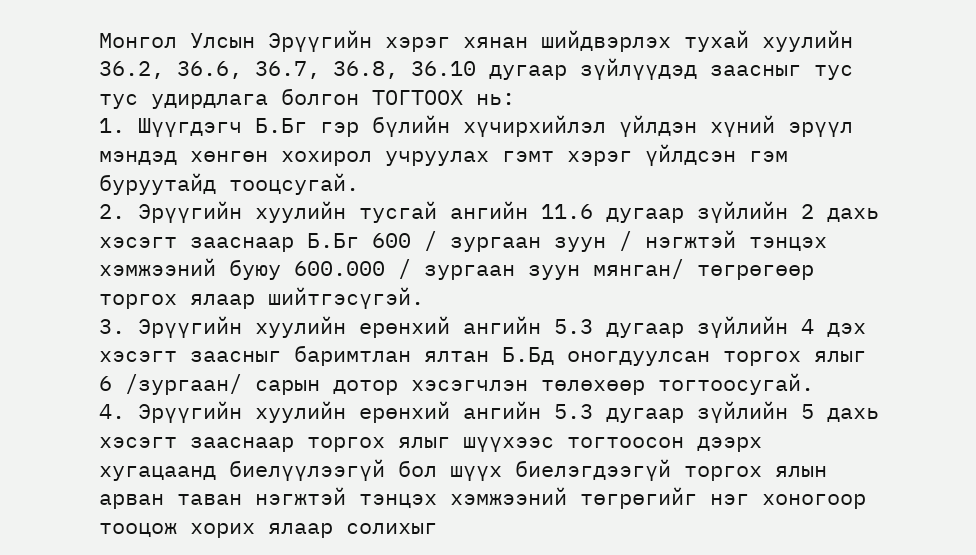Монгол Улсын Эрүүгийн хэрэг хянан шийдвэрлэх тухай хуулийн 36.2, 36.6, 36.7, 36.8, 36.10 дугаар зүйлүүдэд заасныг тус тус удирдлага болгон ТОГТООХ нь:
1. Шүүгдэгч Б.Бг гэр бүлийн хүчирхийлэл үйлдэн хүний эрүүл мэндэд хөнгөн хохирол учруулах гэмт хэрэг үйлдсэн гэм буруутайд тооцсугай.
2. Эрүүгийн хуулийн тусгай ангийн 11.6 дугаар зүйлийн 2 дахь хэсэгт зааснаар Б.Бг 600 / зургаан зуун / нэгжтэй тэнцэх хэмжээний буюу 600.000 / зургаан зуун мянган/ төгрөгөөр торгох ялаар шийтгэсүгэй.
3. Эрүүгийн хуулийн ерөнхий ангийн 5.3 дугаар зүйлийн 4 дэх хэсэгт заасныг баримтлан ялтан Б.Бд оногдуулсан торгох ялыг 6 /зургаан/ сарын дотор хэсэгчлэн төлөхөөр тогтоосугай.
4. Эрүүгийн хуулийн ерөнхий ангийн 5.3 дугаар зүйлийн 5 дахь хэсэгт зааснаар торгох ялыг шүүхээс тогтоосон дээрх хугацаанд биелүүлээгүй бол шүүх биелэгдээгүй торгох ялын арван таван нэгжтэй тэнцэх хэмжээний төгрөгийг нэг хоногоор тооцож хорих ялаар солихыг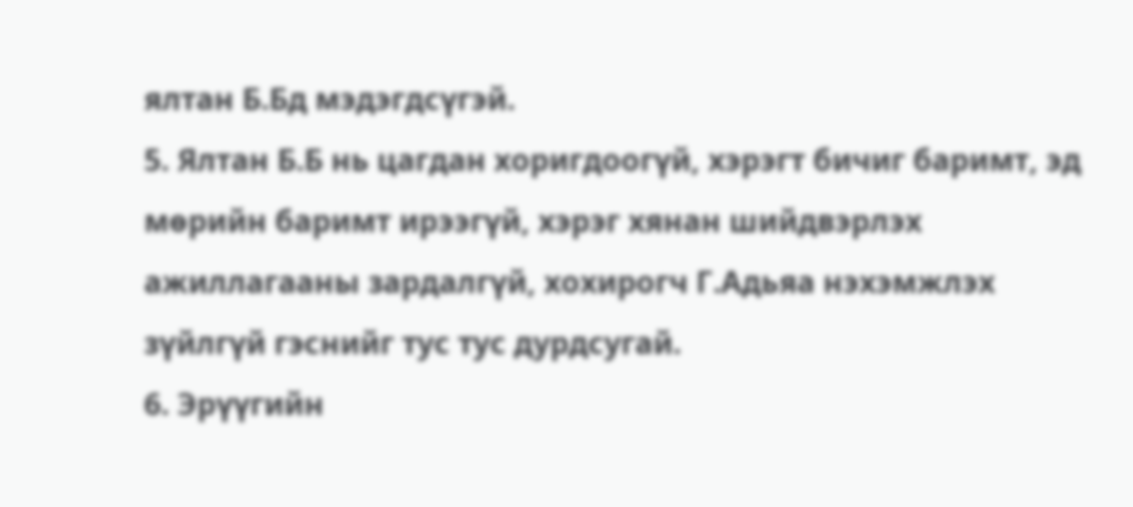ялтан Б.Бд мэдэгдсүгэй.
5. Ялтан Б.Б нь цагдан хоригдоогүй, хэрэгт бичиг баримт, эд мөрийн баримт ирээгүй, хэрэг хянан шийдвэрлэх ажиллагааны зардалгүй, хохирогч Г.Адьяа нэхэмжлэх зүйлгүй гэснийг тус тус дурдсугай.
6. Эрүүгийн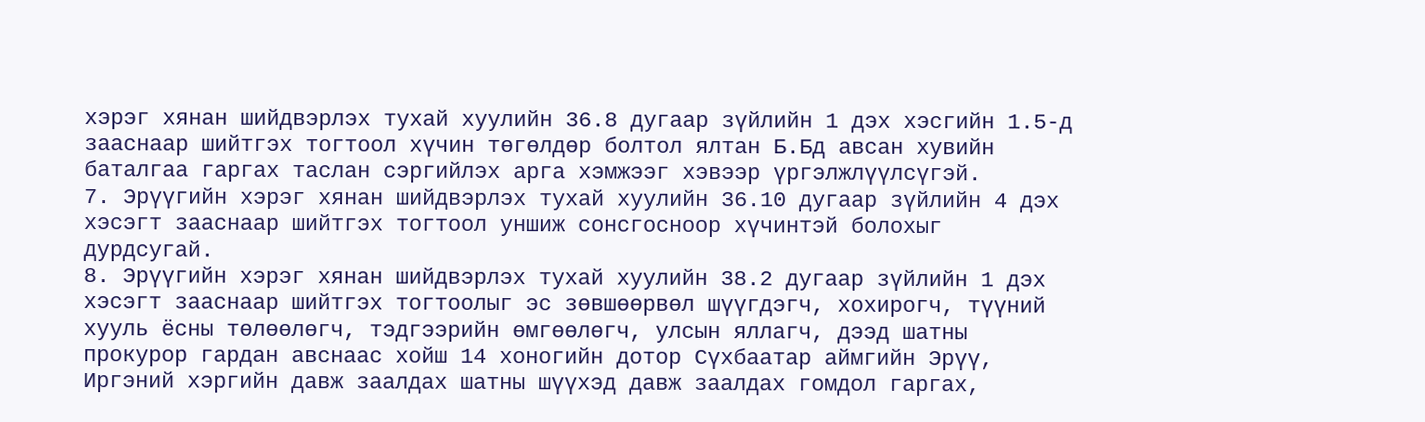хэрэг хянан шийдвэрлэх тухай хуулийн 36.8 дугаар зүйлийн 1 дэх хэсгийн 1.5-д зааснаар шийтгэх тогтоол хүчин төгөлдөр болтол ялтан Б.Бд авсан хувийн баталгаа гаргах таслан сэргийлэх арга хэмжээг хэвээр үргэлжлүүлсүгэй.
7. Эрүүгийн хэрэг хянан шийдвэрлэх тухай хуулийн 36.10 дугаар зүйлийн 4 дэх хэсэгт зааснаар шийтгэх тогтоол уншиж сонсгосноор хүчинтэй болохыг дурдсугай.
8. Эрүүгийн хэрэг хянан шийдвэрлэх тухай хуулийн 38.2 дугаар зүйлийн 1 дэх хэсэгт зааснаар шийтгэх тогтоолыг эс зөвшөөрвөл шүүгдэгч, хохирогч, түүний хууль ёсны төлөөлөгч, тэдгээрийн өмгөөлөгч, улсын яллагч, дээд шатны прокурор гардан авснаас хойш 14 хоногийн дотор Сүхбаатар аймгийн Эрүү, Иргэний хэргийн давж заалдах шатны шүүхэд давж заалдах гомдол гаргах,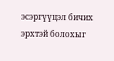эсэргүүцэл бичих эрхтэй болохыг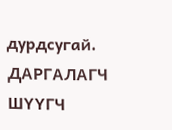дурдсугай.
ДАРГАЛАГЧ ШҮҮГЧ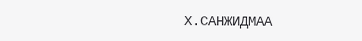Х.САНЖИДМАА